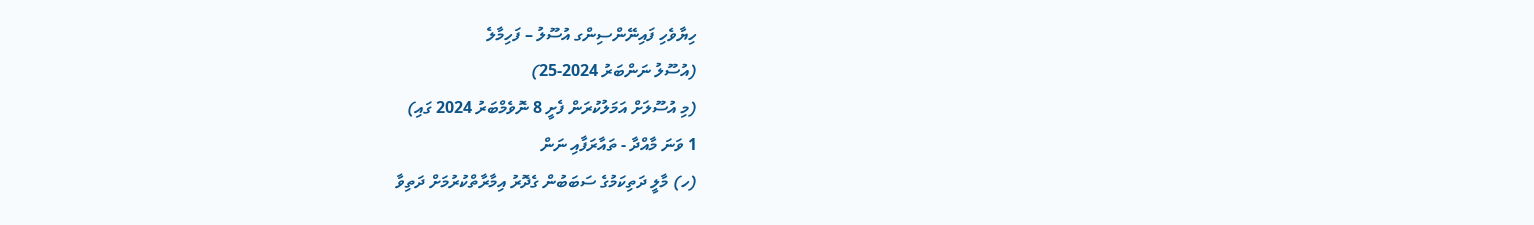ހިޔާވެހި ފައިނޭންސިންގ އުސޫލު – ފަހިމާލެ
(އުސޫލު ނަންބަރު 2024-25)
(މި އުސޫލަށް އަމަލުކުރަން ފެށީ 8 ނޮވެމްބަރު 2024 ގައި)
1 ވަނަ މާއްދާ - ތައާރަފާއި ނަން
(ހ) މާލީ ދަތިކަމުގެ ސަބަބުން ގެދޮރު އިމާރާތްކުރުމަށް ދަތިވާ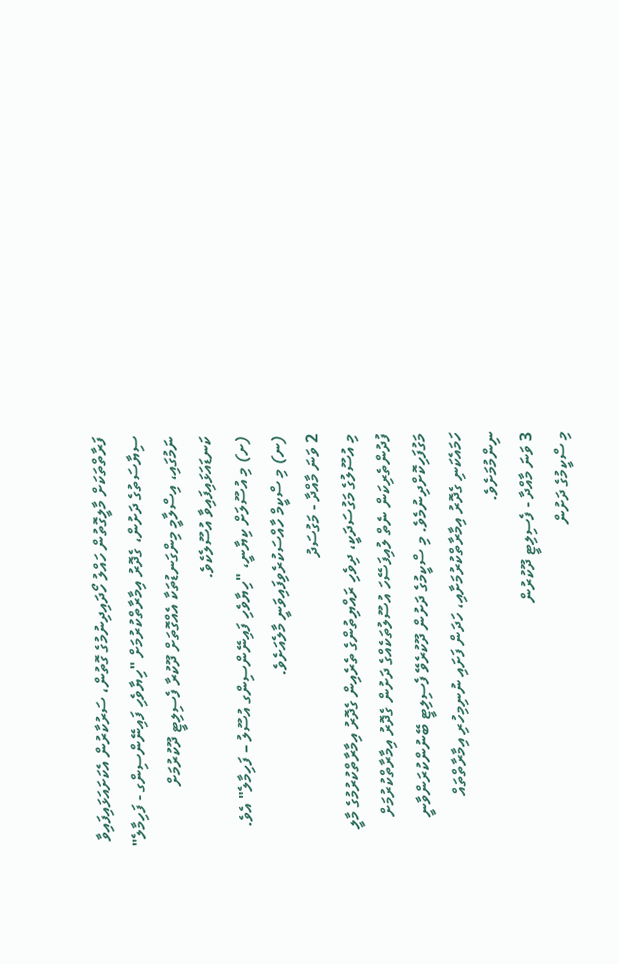ފަރާތްތަކަށް މާލީގޮތުން ހައްލު ހޯދައިދިނުމުގެ ގޮތުން، ސަރުކާރުން އެކަށައަޅައިފައިވާ ސިޔާސަތުގެ ދަށުން، ގެދޮރު އިމާރާތްކުރުމަށް "ހިޔާވެހި ފައިނޭންސިންގ - ފަހިމާލެ" ނަމުގައި، އިސްލާމީ މިންގަނޑުތަކާ އެއްގޮތަށް ދޫކުރާ ފެސިލިޓީ ދޫކުރުމަށް ކަނޑައަޅައިފައިވާ އުސޫލެކެވެ.
(ށ) މި އުސޫލަށް ކިޔާނީ، "ހިޔާވެހި ފައިނޭންސިންގ އުސޫލު – ފަހިމާލެ" އެވެ.
(ނ) މި ސްކީމް ހާއްސަކުރެވިފައިވަނީ މާލެއަށެވެ.
2 ވަނަ މާއްދާ - މަގުސަދު
މި އުސޫލުގެ މަގުސަދަކީ، ދިވެހި ރައްޔިތުންގެ ތެރެއިން ގެދޮރު އިމާރާތްކުރުމުގެ މާލީ ފުދުންތެރިކަން ނެތް ލުއިފަސޭހަ އުސޫލުތަކެއްގެ ދަށުން ގެދޮރު އިމާރާތްކުރުމަށް މަގުފަހިކޮށްދިނުމެވެ. މި ސްކީމުގެ ދަށުން ދޫކުރެވޭ ފެސިލިޓީ ބޭނުންކުރަންވާނީ ހަމައެކަނި ގެދޮރު އިމާރާތްކުރުމަށާއި، ހަދަން ފަށައި ނުނިމިހުރި އިމާރާތްތައް ނިންމުމަށެވެ.
3 ވަނަ މާއްދާ - ފެސިލިޓީ ދޫކުރުން
މި ސްކީމުގެ ދަށުން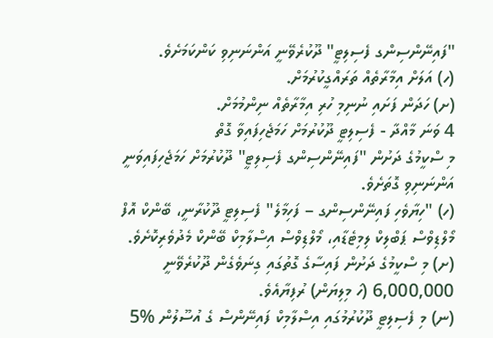"ފައިނޭންސިންގ ފެސިލިޓީ" ދޫކުރެވޭނީ އަންނަނިވި ކަންކަމަށެވެ.
(ހ) އަލަށް އިމާރާތެއް ތަރައްގީކުރުމަށް.
(ށ) ހަދަން ފަށައި ނުނިމި ހުރި އިމާރާތެއް ނިންމުމަށް.
4 ވަނަ މާއްދާ - ފެސިލިޓީ ދޫކުރުމަށް ހަމަޖެހިފައިވާ ގޮތް
މި ސްކީމުގެ ދަށުން "ފައިނޭންސިންގ ފެސިލިޓީ" ދޫކުރުމަށް ހަމަޖެހިފައިވަނީ އަންނަނިވި ގޮތަށެވެ.
(ހ) "ހިޔާވެހި ފައިނޭންސިންގ – ފަހިމާލެ" ފެސިލިޓީ ދޫކުރާނީ، ބޭންކް އޮފް މޯލްޑިވްސް ޕަބްލިކް ލިމިޓެޑާއި، މޯލްޑިވްސް އިސްލާމިކް ބޭންކް މެދުވެރިކޮށެވެ.
(ށ) މި ސްކީމުގެ ދަށުން ފައިސާގެ ގޮތުގައި ގިނަވެގެން ދޫކުރެވޭނީ 6,000,000 (ހަ މިލިޔަން) ރުފިޔާއެވެ.
(ނ) މި ފެސިލިޓީ ދޫކުރުމުގައި އިސްލާމިކް ފައިނޭންސް ގެ އުސޫލުން %5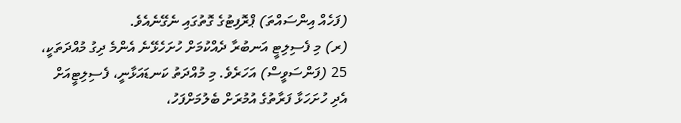(ފަހެއް އިންސައްތަ) ޕްރޮފިޓުގެ ގޮތުގައި ނެގޭނެއެވެ.
(ރ) މި ފެސިލިޓީ އަނބުރާ ދެއްކުމަށް ހުށަހެޅޭނެ އެންމެ ދިގު މުއްދަތަކީ، 25 (ފަންސަވީސް) އަހަރެވެ. މި މުއްދަތު ކަނޑައަޅާނީ، ފެސިލިޓީއަށް އެދި ހުށަހަޅާ ފަރާތުގެ އުމުރަށް ބެލުމަށްފަހު،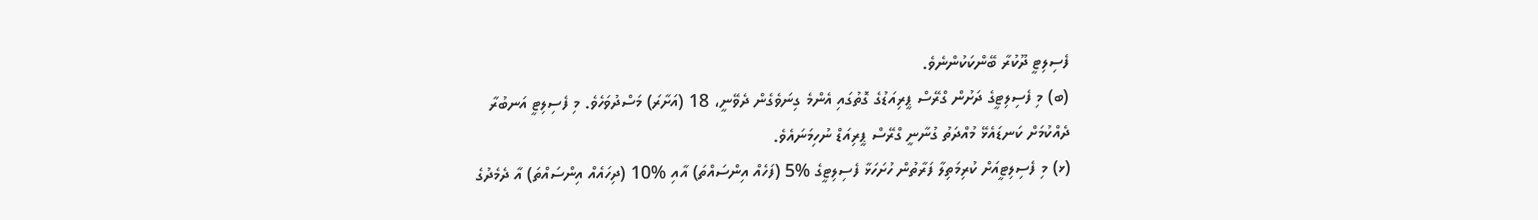ފެސިލިޓީ ދޫކުރާ ބޭންކަކުންނެވެ.
(ބ) މި ފެސިލިޓީގެ ދަށުން ގްރޭސް ޕީރިއަޑުގެ ގޮތުގައި އެންމެ ގިނަވެގެން ދެވޭނީ، 18 (އަށާރަ) މަސްދުވަހެވެ. މި ފެސިލިޓީ އަނބުރާ ދެއްކުމަށް ކަނޑައެޅޭ މުއްދަތު ގުނާނީ ގްރޭސް ޕީރިއަޑް ނުހިމަނައެވެ.
(ޅ) މި ފެސިލިޓީއަށް ކުރިމަތިލާ ފަރާތުން ހުށަހަޅާ ފެސިލިޓީގެ %5 (ފަހެއް އިންސައްތަ) އާއި %10 (ދިހައެއް އިންސައްތަ) އާ ދެމެދުގެ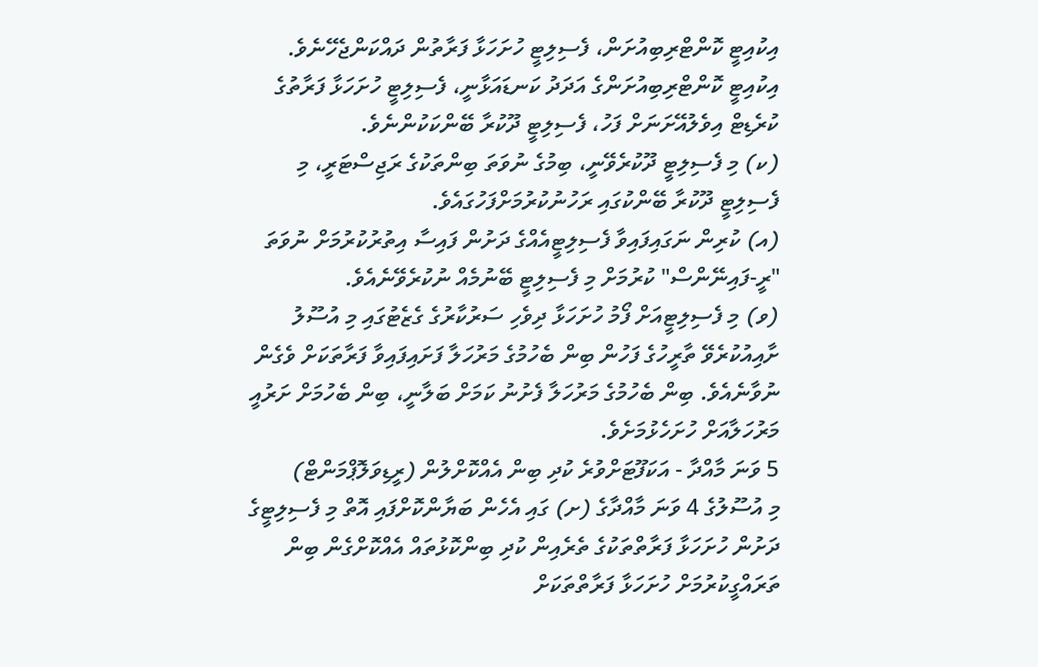އިކުއިޓީ ކޮންޓްރިބިއުށަން، ފެސިލިޓީ ހުށަހަޅާ ފަރާތުން ދައްކަންޖެހޭނެވެ. އިކުއިޓީ ކޮންޓްރިބިއުށަންގެ އަދަދު ކަނޑައަޅާނީ، ފެސިލިޓީ ހުށަހަޅާ ފަރާތުގެ ކުރެޑިޓް އިވެލުއޭށަނަށް ފަހު، ފެސިލިޓީ ދޫކުރާ ބޭންކަކުންނެވެ.
(ކ) މި ފެސިލިޓީ ދޫކުރެވޭނީ، ބިމުގެ ނުވަތަ ބިންތަކުގެ ރަޖިސްޓަރީ، މި ފެސިލިޓީ ދޫކުރާ ބޭންކުގައި ރަހުނުކުރުމަށްފަހުގައެވެ.
(އ) ކުރިން ނަގައިފައިވާ ފެސިލިޓީއެއްގެ ދަށުން ފައިސާ އިތުރުކުރުމަށް ނުވަތަ "ރީ-ފައިނޭންސް" ކުރުމަށް މި ފެސިލިޓީ ބޭނުމެއް ނުކުރެވޭނެއެވެ.
(ވ) މި ފެސިލިޓީއަށް ފޯމު ހުށަހަޅާ ދިވެހި ސަރުކާރުގެ ގެޒެޓުގައި މި އުސޫލު
ށާއިއުކުރެވޭ ތާރީހުގެ ފަހުން ބިން ބެހުމުގެ މަރުހަލާ ފަށައިފައިވާ ފަރާތަކަށް ވެގެން ނުވާނެއެވެ. ބިން ބެހުމުގެ މަރުހަލާ ފެށުނު ކަމަށް ބަލާނީ، ބިން ބެހުމަށް ށަރުއީ މަރުހަލާއަށް ހުށަހެޅުމަށެވެ.
5 ވަނަ މާއްދާ - އަކަފޫޓަށްވުރެ ކުދި ބިން އެއްކޮށްލުން (ރީޑިވަލޮޕްމަންޓް)
މި އުސޫލުގެ 4 ވަނަ މާއްދާގެ (ށ) ގައި އެހެން ބަޔާންކޮށްފައި އޮތް މި ފެސިލިޓީގެ ދަށުން ހުށަހަޅާ ފަރާތްތަކުގެ ތެރެއިން ކުދި ބިންކޮޅުތައް އެއްކޮށްގެން ބިން ތަރައްގީކުރުމަށް ހުށަހަޅާ ފަރާތްތަކަށް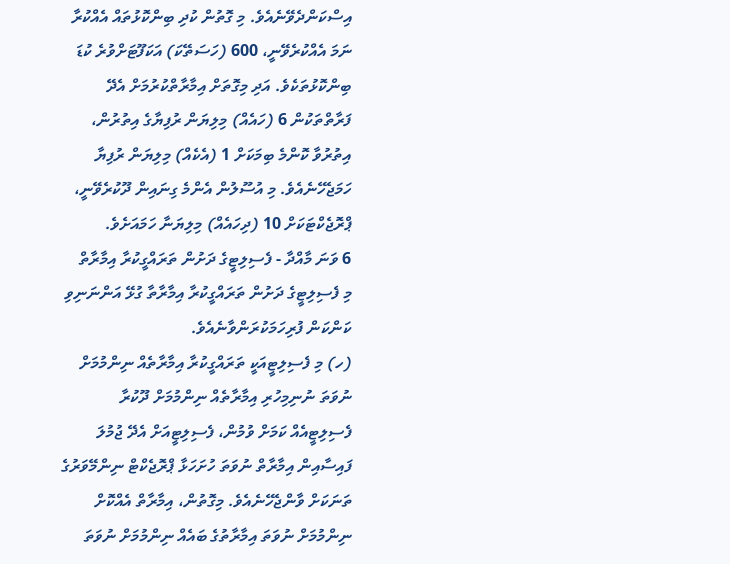އިސްކަންދެވޭނެއެވެ. މި ގޮތުން ކުދި ބިންކޮޅުތައް އެއްކުރާ ނަމަ އެއްކުރެވޭނީ، 600 (ހަސަތޭކަ) އަކަފޫޓަށްވުރެ ކުޑަ ބިންކޮޅުތަކެވެ. އަދި މިގޮތަށް އިމާރާތްކުރުމަށް އެދޭ ފަރާތްތަކުން 6 (ހައެއް) މިލިޔަން ރުފިޔާގެ އިތުރުން، އިތުރުވާ ކޮންމެ ބިމަކަށް 1 (އެކެއް) މިލިޔަން ރުފިޔާ ހަމަޖެހޭނެއެވެ. މި އުސޫލުން އެންމެ ގިނައިން ދޫކުރެވޭނީ، ޕްރޮޖެކްޓަކަށް 10 (ދިހައެއް) މިލިޔަނާ ހަމައަށެވެ.
6 ވަނަ މާއްދާ - ފެސިލިޓީގެ ދަށުން ތަރައްގީކުރާ އިމާރާތް
މި ފެސިލިޓީގެ ދަށުން ތަރައްގީކުރާ އިމާރާތާ ގުޅޭ އަންނަނިވި ކަންކަން ފުރިހަމަކުރަންވާނެއެވެ.
(ހ) މި ފެސިލިޓީއަކީ ތަރައްގީކުރާ އިމާރާތެއް ނިންމުމަށް ނުވަތަ ނުނިމިހުރި އިމާރާތެއް ނިންމުމަށް ދޫކުރާ ފެސިލިޓީއެއް ކަމަށް ވުމުން، ފެސިލިޓީއަށް އެދޭ ޖުމުލަ ފައިސާއިން އިމާރާތް ނުވަތަ ހުށަހަޅާ ޕްރޮޖެކްޓް ނިންމޭވަރުގެ ތަނަކަށް ވާންޖެހޭނެއެވެ. މިގޮތުން، އިމާރާތް އެއްކޮށް ނިންމުމަށް ނުވަތަ އިމާރާތުގެ ބައެއް ނިންމުމަށް ނުވަތަ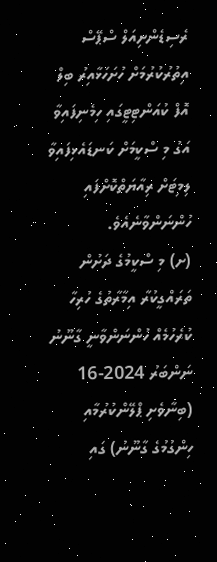ރެސިޑެންށިއަލް ސްޕޭސް އިތުރުކުރުމަށް ހުށަހަޅާއިރު ބިލް އޮފް ކުއަންޓިޓީގައި ހިމެނިފައިވާ އަގު މި ސްކީމަށް ކަނޑައެޅިފައިވާ ލިމިޓަށް ރިއާޔަތްކޮށްފައި ހުންނަންވާނެއެވެ.
(ށ) މި ސްކީމުގެ ދަށުން ތަރައްގީކުރާ އިމާރާތުގެ ހުރިހާ ކުރެހުމެއް ހުންނަންވާނީ ގާނޫނު ނަންބަރު 2024-16 (ބިނާވެށި ޕްލޭންކުރުމާއި ހިންގުމުގެ ގާނޫނު) ގައި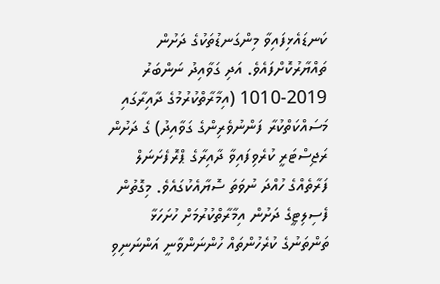ކަނޑައެޅިފައިވާ މިންގަނޑުތަކުގެ ދަށުން ތައްޔާރުކޮށްފައެވެ. އަދި ގަވާއިދު ނަންބަރު 2019-1010 (އިމާރާތްކުރުމުގެ ދާއިރާގައި މަސައްކަތްކުރާ ފަންނުވެރިންގެ ގަވާއިދު) ގެ ދަށުން ރަޖިސްޓަރީ ކުރެވިފައިވާ ދާއިރާގެ ޕްރޮފެށަނަލް ފަރާތެއްގެ ހުއްދަ ނުވަތަ ސޮޔާއެކުގައެވެ. މިގޮތުން ފެސިލިޓީގެ ދަށުން އިމާރާތްކުރުމަށް ހުށަހަޅާ ތަންތަނުގެ ކުރެހުންތައް ހުންނަންވާނީ އަންނަނިވި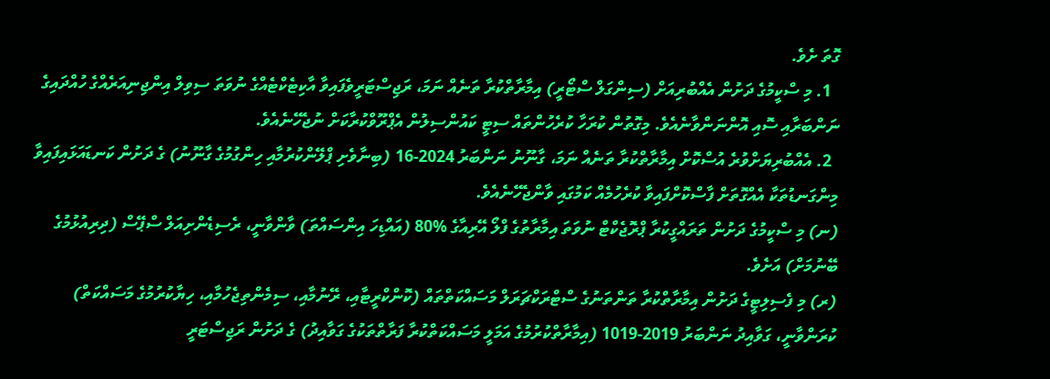ގޮތަ ށެވެ.
  1. މި ސްކީމުގެ ދަށުން އެއްބުރިއަށް (ސިންގަލް ސްޓޯރީ) އިމާރާތްކުރާ ތަނެއް ނަމަ، ރަޖިސްޓަރީވެފައިވާ އާކިޓެކްޓެއްގެ ނުވަތަ ސިވިލް އިންޖިނިއަރެއްގެ ހުއްދައިގެ ނަންބަރާއި ސޮއި އޮންނަންވާނެއެވެ. މިގޮތުން ކުރަހާ ކުރެހުންތައް ސިޓީ ކައުންސިލުން އެޕްރޫވްކުރާކަށް ނުޖެހޭނެއެވެ.
  2. އެއްބުރިޔަށްވުރެ އުސްކޮށް އިމާރާތްކުރާ ތަނެއް ނަމަ، ގާނޫނު ނަންބަރު 2024-16 (ބިނާވެށި ޕްލޭންކުރުމާއި ހިންގުމުގެ ގާނޫނު) ގެ ދަށުން ކަނޑައަޅައިފައިވާ މިންގަނޑުތަކާ އެއްގޮތަށް ފާސްކޮށްފައިވާ ކުރެހުމެއް ކަމުގައި ވާންޖެހޭނެއެވެ.
(ނ) މި ސްކީމުގެ ދަށުން ތަރައްގީކުރާ ޕްރޮޖެކްޓް ނުވަތަ އިމާރާތުގެ ފްލޯ އޭރިއާގެ %80 (އައްޑިހަ އިންސައްތަ) ވާންވާނީ، ރެސިޑެންށިއަލް ސްޕޭސް (ދިރިއުޅުމުގެ ބޭނުމަށް) އަށެވެ.
(ރ) މި ފެސިލިޓީގެ ދަށުން އިމާރާތްކުރާ ތަންތަނުގެ ސްޓްރަކްޗަރަލް މަސައްކަތްތައް (ކޮންކްރީޓާއި، ރޭނުމާއި، ސިމެންތިޖެހުމާއި، ހިޔާކުރުމުގެ މަސައްކަތް) ކުރަންވާނީ، ގަވާއިދު ނަންބަރު 2019-1019 (އިމާރާތްކުރުމުގެ އަމަލީ މަސައްކަތްކުރާ ފަރާތްތަކުގެ ގަވާއިދު) ގެ ދަށުން ރަޖިސްޓަރީ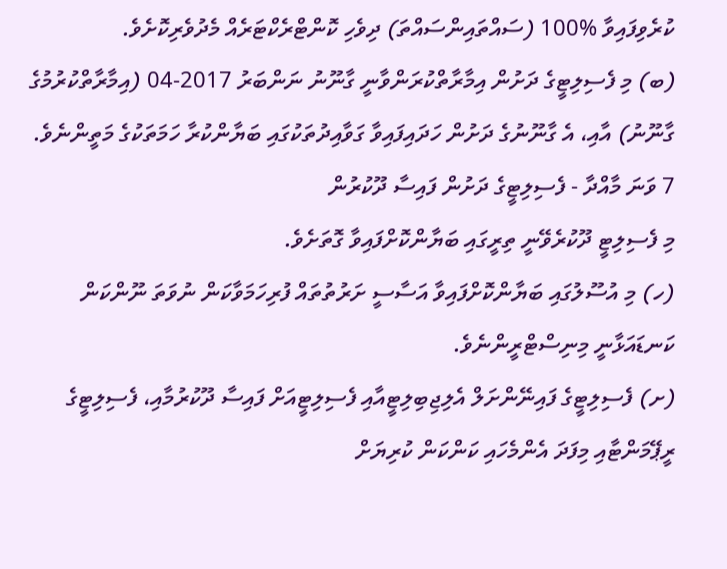ކުރެވިފައިވާ %100 (ސައްތައިންސައްތަ) ދިވެހި ކޮންޓްރެކްޓަރެއް މެދުވެރިކޮށެވެ.
(ބ) މި ފެސިލިޓީގެ ދަށުން އިމާރާތްކުރަންވާނީ ގާނޫނު ނަންބަރު 2017-04 (އިމާރާތްކުރުމުގެ ގާނޫނު) އާއި، އެ ގާނޫނުގެ ދަށުން ހަދައިފައިވާ ގަވާއިދުތަކުގައި ބަޔާންކުރާ ހަމަތަކުގެ މަތީންނެވެ.
7 ވަނަ މާއްދާ - ފެސިލިޓީގެ ދަށުން ފައިސާ ދޫކުރުން
މި ފެސިލިޓީ ދޫކުރެވޭނީ ތިރީގައި ބަޔާންކޮށްފައިވާ ގޮތަށެވެ.
(ހ) މި އުސޫލުގައި ބަޔާންކޮށްފައިވާ އަސާސީ ށަރުތުތައް ފުރިހަމަވާކަން ނުވަތަ ނޫންކަން ކަނޑައަޅާނީ މިނިސްޓްރީންނެވެ.
(ށ) ފެސިލިޓީގެ ފައިނޭންށަލް އެލިޖިބިލިޓީއާއި ފެސިލިޓީއަށް ފައިސާ ދޫކުރުމާއި، ފެސިލިޓީގެ ރީޕޭމަންޓާއި މިފަދަ އެންމެހައި ކަންކަން ކުރިޔަށް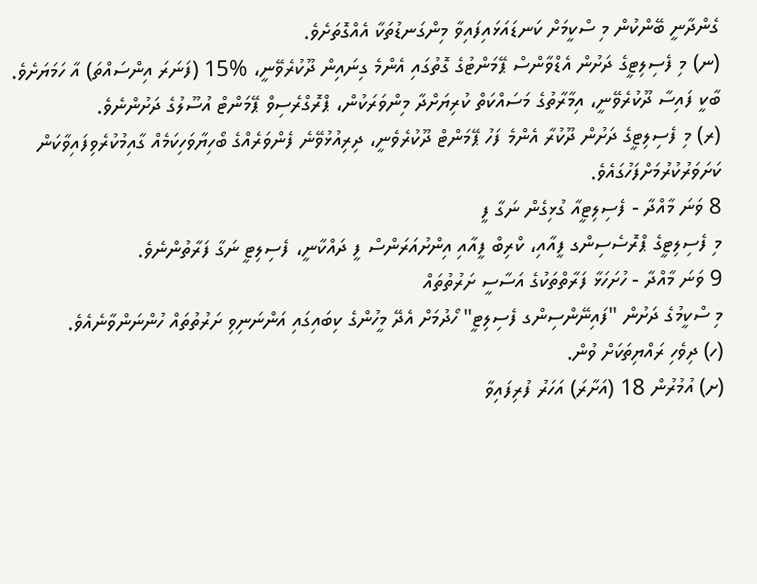ގެންދާނީ ބޭންކުން މި ސްކީމަށް ކަނޑައަޅައިފައިވާ މިންގަނޑުތަކާ އެއްގޮތަށެވެ.
(ނ) މި ފެސިލިޓީގެ ދަށުން އެޑްވާންސް ޕޭމަންޓުގެ ގޮތުގައި އެންމެ ގިނައިން ދޫކުރެވޭނީ، %15 (ފަނަރަ އިންސައްތަ) އާ ހަމަޔަށެވެ. ބާކީ ފައިސާ ދޫކުރެވޭނީ، އިމާރާތުގެ މަސައްކަތް ކުރިޔަށްދާ މިންވަރަކުން، ޕްރޮގްރެސިވް ޕޭމަންޓް އުސޫލުގެ ދަށުންނެވެ.
(ރ) މި ފެސިލިޓީގެ ދަށުން ދޫކުރާ އެންމެ ފަހު ޕޭމަންޓް ދޫކުރެވެނީ، ދިރިއުޅުވޭނެ ފެންވަރެއްގެ ބޯހިޔާވަހިކަމެއް ގާއިމުކުރެވިފައިވާކަން ކަށަވަރުކުރުމަށްފަހުގައެވެ.
8 ވަނަ މާއްދާ - ފެސިލިޓީއާ ގުޅިގެން ނަގާ ފީ
މި ފެސިލިޓީގެ ޕްރޮސެސިންގ ފީއާއި، ކްރިބް ފީއާއި އިންށުއަރަންސް ފީ ދައްކާނީ، ފެސިލިޓީ ނަގާ ފަރާތުންނެވެ.
9 ވަނަ މާއްދާ - ހުށަހަޅާ ފަރާތްތަކުގެ އަސާސީ ށަރުތުތައް
މި ސްކީމުގެ ދަށުން "ފައިނޭންސިންގ ފެސިލިޓީ" ހޯދުމަށް އެދޭ މީހުންގެ ކިބައިގައި އަންނަނިވި ށަރުތުތައް ހުންނަންވާނެއެވެ.
(ހ) ދިވެހި ރައްޔިތަކަށް ވުން.
(ށ) އުމުރުން 18 (އަށާރަ) އަހަރު ފުރިފައިވާ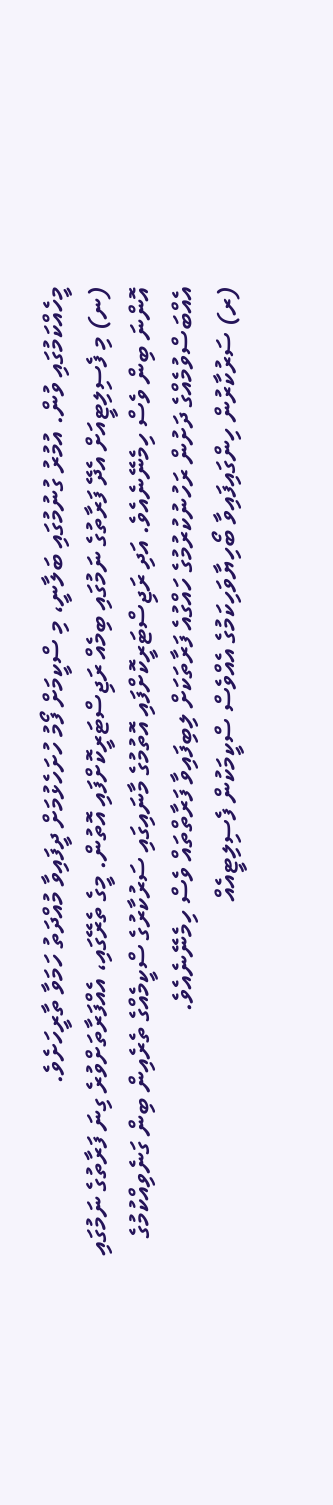މީހެއްކަމުގައި ވުން. އުމުރު ގުނުމުގައި ބަލާނީ، މި ސްކީމަށް ފޯމު ހުށަހެޅުމަށް ދީފައިވާ މުއްދަތު ހަމަވާ ތާރީހަށެވެ.
(ނ) މި ފެސިލިޓީއަށް އެދޭ ފަރާތުގެ ނަމުގައި ބިމެއް ރަޖިސްޓަރީކޮށްފައި އޮތުން. މީގެ ތެރޭގައި، އެއްފަރާތަށްވުރެ ގިނަ ފަރާތުގެ ނަމުގައި އޮންނަ ބިން ވެސް ހިމެނޭނެއެވެ. އަދި ރަޖިސްޓަރީކޮށްފައި އޮތުމުގެ މާނައިގައި ސަރުކާރުގެ ސްކީމެއްގެ ތެރެއިން ބިން ގަނެވިއްކުމުގެ އެއްބަސްވުމެއްގެ ދަށުން ރަހުނުކުރުމުގެ ހައްގުއެ ފަރާތަކަށް ލިބިފައިވާ ފަރާތްތައް ވެސް ހިމެނޭނެއެވެ.
(ރ) ސަރުކާރުން ހިންގައިފައިވާ ބޯހިޔާވަހިކަމުގެ އެއްވެސް ސްކީމަކުން ފެސިލިޓީއެއް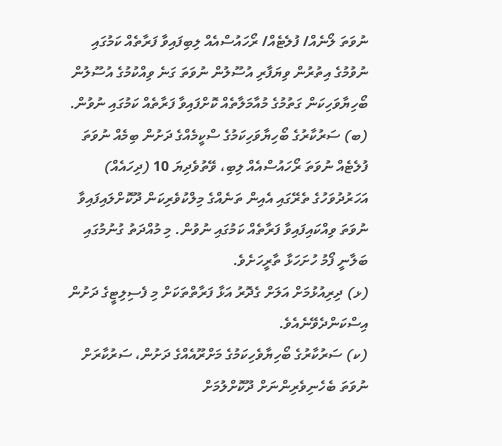ނުވަތަ ލޯނެއް/ ފުލެޓެއް/ ރޯހައުސްއެއް ލިބިފައިވާ ފަރާތެއް ކަމުގައި ނުވުމުގެ އިތުރުން ވިޔަފާރި އުސޫލުން ނުވަތަ ގަނެ ވިއްކުމުގެ އުސޫލުން ބޯހިޔާވަހިކަން ގަތުމުގެ މުއާމަލާތެއް ކޮށްފައިވާ ފަރާތެއް ކަމުގައި ނުވުން.
(ބ) ސަރުކާރުގެ ބޯހިޔާވަހިކަމުގެ ސްކީމެއްގެ ދަށުން ބިމެއް ނުވަތަ ފުލެޓެއް ނުވަތަ ރޯހައުސްއެއް ލިބި، ވޭތުވެދިޔަ 10 (ދިހައެއް) އަހަރުދުވަހުގެ ތެރޭގައި އެއިން ތަނެއްގެ މިލްކުވެރިކަން ދޫކޮށްލައިފައިވާ ނުވަތަ ވިއްކައިފައިވާ ފަރާތެއް ކަމުގައި ނުވުން. މި މުއްދަތު ގުނުމުގައި ބަލާނީ ފޯމު ހުށަހަޅާ ތާރީހަށެވެ.
(ޅ) ދިރިއުޅުމަށް އަލަށް ގެދޮރު އަޅާ ފަރާތްތަކަށް މި ފެސިލިޓީގެ ދަށުން އިސްކަންދެވޭނެއެވެ.
(ކ) ސަރުކާރުގެ ބޯހިޔާވެހިކަމުގެ މަށްރޫއެއްގެ ދަށުން، ސަރުކާރަށް ނުވަތަ ބެހެނިވެރިންނަށް ދޫކޮށްލުމަށް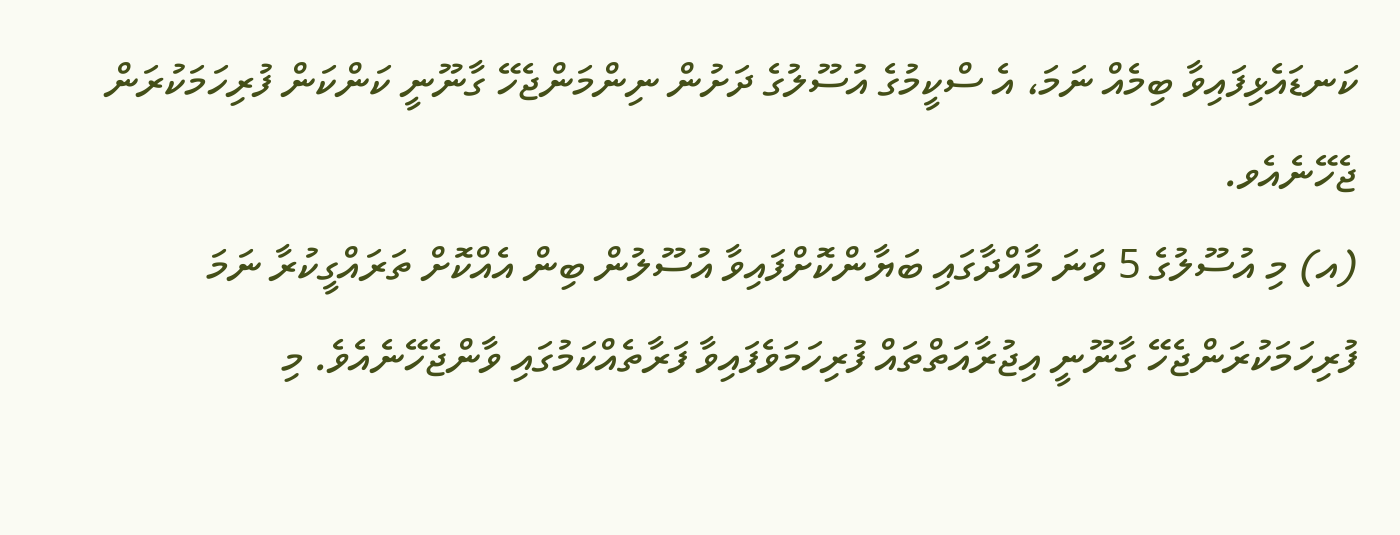ކަނޑައެޅިފައިވާ ބިމެއް ނަމަ، އެ ސްކީމުގެ އުސޫލުގެ ދަށުން ނިންމަންޖެހޭ ގާނޫނީ ކަންކަން ފުރިހަމަކުރަން ޖެހޭނެއެވ.
(އ) މި އުސޫލުގެ 5 ވަނަ މާއްދާގައި ބަޔާންކޮށްފައިވާ އުސޫލުން ބިން އެއްކޮށް ތަރައްގީކުރާ ނަމަ ފުރިހަމަކުރަންޖެހޭ ގާނޫނީ އިޖުރާއަތްތައް ފުރިހަމަވެފައިވާ ފަރާތެއްކަމުގައި ވާންޖެހޭނެއެވެ. މި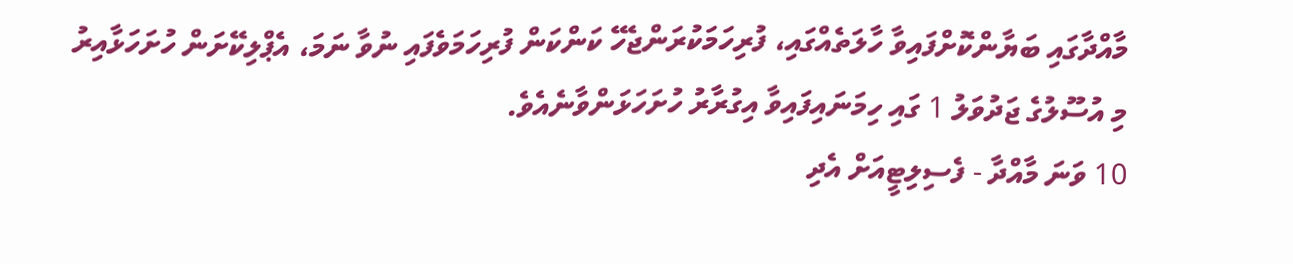މާއްދާގައި ބަޔާންކޮށްފައިވާ ހާލަތެއްގައި، ފުރިހަމަކުރަންޖެހޭ ކަންކަން ފުރިހަމަވެފައި ނުވާ ނަމަ، އެޕްލިކޭށަން ހުށަހަޅާއިރު މި އުސޫލުގެ ޖަދުވަލު 1 ގައި ހިމަނައިފައިވާ އިގުރާރު ހުށަހަޅަންވާނެއެވެ.
10 ވަނަ މާއްދާ - ފެސިލިޓީއަށް އެދި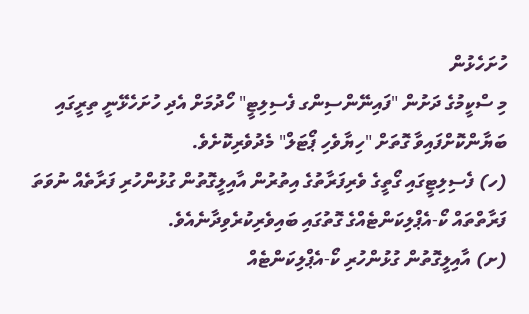ހުށަހެޅުން
މި ސްކީމުގެ ދަށުން "ފައިނޭންސިންގ ފެސިލިޓީ" ހޯދުމަށް އެދި ހުށަހެޅޭނީ ތިރީގައި ބަޔާންކޮށްފައިވާ ގޮތަށް "ހިޔާވެހި ޕޯޓަލް" މެދުވެރިކޮށެވެ.
(ހ) ފެސިލިޓީގައި ގޯތީގެ ވެރިފަރާތުގެ އިތުރުން އާއިލީގޮތުން ގުޅުންހުރި ފަރާތެއް ނުވަތަ ފަރާތްތައް ކޯ-އެޕްލިކަންޓެއްގެ ގޮތުގައި ބައިވެރިކުރެވިދާނެއެވެ.
(ށ) އާއިލީގޮތުން ގުޅުންހުރި ކޯ-އެޕްލިކަންޓެއް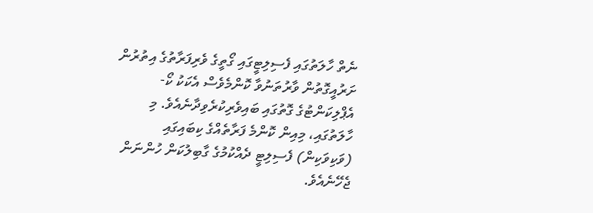ނެތް ހާލަތުގައި ފެސިލިޓީގައި ގޯތީގެ ވެރިފަރާތުގެ އިތުރުން ށަރުއީގޮތުން ވާރުތަނުވާ ކޮންމެވެސް އެކަކު ކޯ-އެޕްލިކަންޓުގެ ގޮތުގައި ބައިވެރިކުރެވިދާނެއެވެ. މި ހާލަތުގައި، މިއިން ކޮންމެ ފަރާތެއްގެ ކިބައިގައި (ވަކިވަކިން) ފެސިލިޓީ ދެއްކުމުގެ ގާބިލުކަން ހުންނަން ޖެހޭނެއެވެ.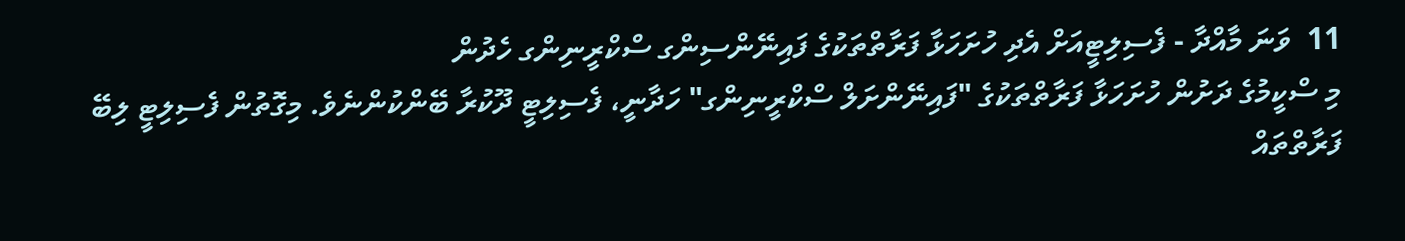11  ވަނަ މާއްދާ - ފެސިލިޓީއަށް އެދި ހުށަހަޅާ ފަރާތްތަކުގެ ފައިނޭންސިންގ ސްކްރީނިންގ ހެދުން
މި ސްކީމުގެ ދަށުން ހުށަހަޅާ ފަރާތްތަކުގެ "ފައިނޭންށަލް ސްކްރީނިންގ" ހަދާނީ، ފެސިލިޓީ ދޫކުރާ ބޭންކުންނެވެ. މިގޮތުން ފެސިލިޓީ ލިބޭ ފަރާތްތައް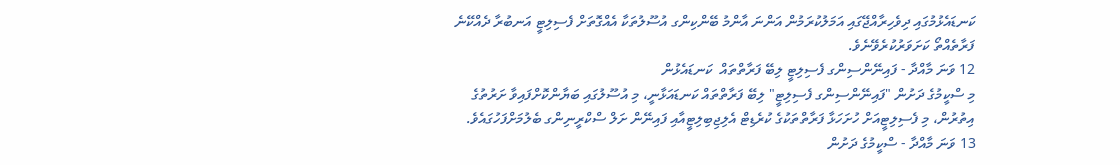ކަނޑައެޅުމުގައި ދިވެހިރާއްޖޭގައި އަމަލުކުރަމުން އަންނަ އާންމު ބޭންކިންގ އުސޫލުތަކާ އެއްގޮތަށް ފެސިލިޓީ އަނބުރާ ދެއްކޭނެ ފަރާތެއްތޯ ކަށަވަރުކުރެވޭނެވެ.
12 ވަނަ މާއްދާ - ފައިނޭންސިންގ ފެސިލިޓީ ލިބޭ ފަރާތްތައް  ކަނޑައެޅުން
މި ސްކީމުގެ ދަށުން "ފައިނޭންސިންގ ފެސިލިޓީ" ލިބޭ ފަރާތްތައް ކަނޑައަޅާނީ، މި އުސޫލުގައި ބަޔާންކޮށްފައިވާ ށަރުތުގެ އިތުރުން، މި ފެސިލިޓީއަށް ހުށަހަޅާ ފަރާތްތަކުގެ ކުރެޑިޓް އެލިޖިބިލިޓީއާއި ފައިނޭން ށަލް ސްކްރީނިންގ ބެލުމަށްފަހުގައެވެ.
13 ވަނަ މާއްދާ - ސްކީމުގެ ދަށުން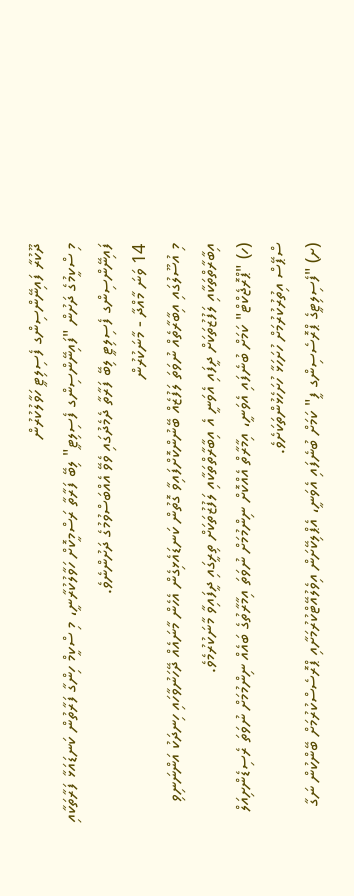ދޫކުރާ ފައިނޭންސިންގ ފެސިލިޓީ ހަވާލުކުރުން
މި ސްކީމުގެ ދަށުން "ފައިނޭންސިންގ ފެސިލިޓީ" ލިބޭ ފަރާތާ ރަސްމީކޮށް ހަވާލުކުރާނީ، މި ސްކީމް ހިންގާ ފަރާތުން ކަނޑައަޅާ ފަރާތަކާއި ފައިނޭންސިންގ ފެސިލިޓީ ލިބޭ ފަރާތާ ދެމެދުގައި ވެވޭ އެއްބަސްވުމުގެ ދަށުންނެވެ.
14 ވަނަ މާއްދާ - މާނަކުރުން
މި އުސޫލުގައި އިބާރާތެއް ނުވަތަ ލަފުޒެއް ބޭނުންކޮށްފައިވާ ގޮތުން ކަނޑައެޅިގެން އެހެން މާނައެއް ދޭހަނުވާހައި ހިނދަކު އަންނަނިވި އިބާރާތްތަކާއި ލަފުޒުތަކަށް ދީފައި އެވަނީ އެ އިބާރާތްތަކާއި ލަފުޒުތަކަށް ތިރީގައި ދީފައިވާ މާނަކުރުމެވެ.
(ހ) "ޕްރޮޖެކްޓް" ކަމަށް ބުނެފައި އެވަނީ، އިމާރާތް އެއްކޮށް ނިންމުމަށް ނުވަތަ އިމާރާތުގެ ބައެއް ނިންމުމަށް ނުވަތަ ރެސިޑެންށިއަލް ސްޕޭސް އިތުރުކުރުމަށް ހުށަހަޅާ ހުށަހެޅުންތަކަށެވެ.
(ށ) "ފެސިލިޓީގެ ޕްރޮސެސިންގ ފީ" ކަމަށް ބުނެފައި އެވަނީ، އެޕްލިކޭށަން އިވެލުއޭޓްކުރުމަށާއި ޕްރޮސެސްކުރުމަށް ބޭންކުން ނަގާ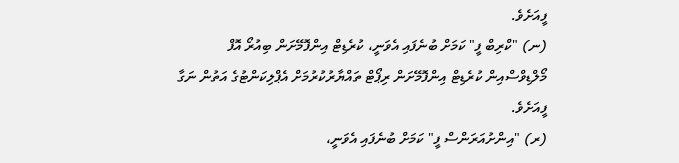ފީއަށެވެ.
(ނ) "ކްރިބް ފީ" ކަމަށް ބުނެފައި އެވަނީ، ކުރެޑިޓް އިންފޮމޭށަން ބިއުރޯ އޮފް މޯލްޑިވްސްއިން ކުރެޑިޓް އިންފޮމޭށަން ރިޕޯޓް ތައްޔާރުކުރުމަށް އެޕްލިކަންޓުގެ އަތުން ނަގާ ފީއަށެވެ.
(ރ) "އިންށުއަރަންސް ފީ" ކަމަށް ބުނެފައި އެވަނީ،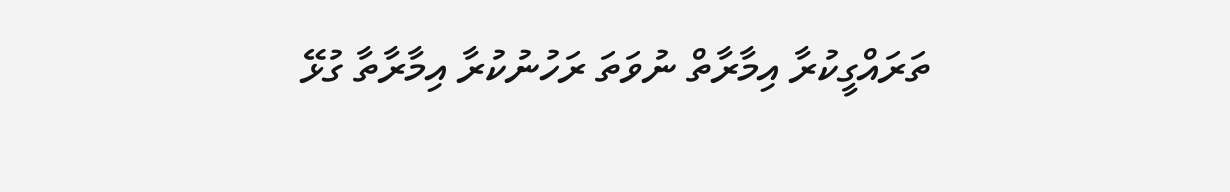ތަރައްގީކުރާ އިމާރާތް ނުވަތަ ރަހުނުކުރާ އިމާރާތާ ގުޅޭ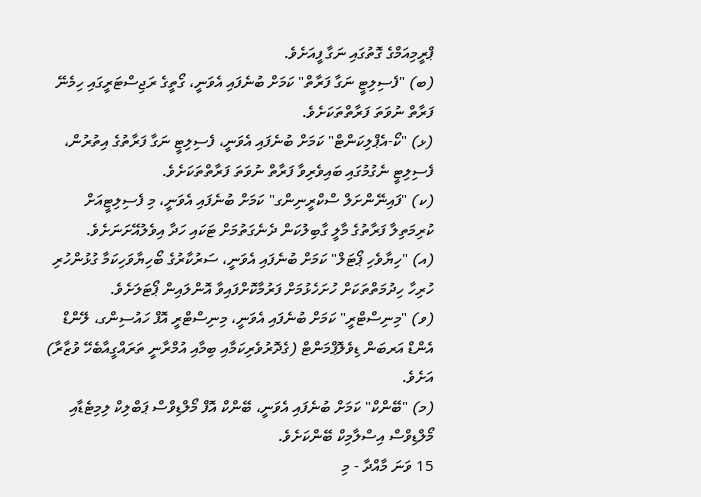ޕްރީމިއަމްގެ ގޮތުގައި ނަގާ ފީއަށެވެ.
(ބ) "ފެސިލިޓީ ނަގާ ފަރާތް" ކަމަށް ބުނެފައި އެވަނީ، ގޯތީގެ ރަޖިސްޓަރީގައި ހިމެނޭ ފަރާތް ނުވަތަ ފަރާތްތަކަށެވެ.
(ޅ) "ކޯ-އެޕްލިކަންޓް" ކަމަށް ބުނެފައި އެވަނީ، ފެސިލިޓީ ނަގާ ފަރާތުގެ އިތުރުން، ފެސިލިޓީ ނެގުމުގައި ބައިވެރިވާ ފަރާތް ނުވަތަ ފަރާތްތަކަށެވެ.
(ކ) "ފައިނޭންށަލް ސްކްރީނިންގ" ކަމަށް ބުނެފައި އެވަނީ، މި ފެސިލިޓީއަށް ކުރިމަތިލާ ފަރާތުގެ މާލީ ގާބިލުކަން ދެނެގަތުމަށް ޓަކައި ހަދާ އިވެލުއޭށަނަށެވެ.
(އ) "ހިޔާވެހި ޕޯޓަލް" ކަމަށް ބުނެފައި އެވަނީ، ސަރުކާރުގެ ބޯހިޔާވަހިކަމާ ގުޅުންހުރި ހުރިހާ ހިދުމަތްތަކަށް ހުށަހެޅުމަށް ފަރުމާކޮށްފައިވާ އޮންލައިން ޕޯޓަލަށެވެ.
(ވ) "މިނިސްޓްރީ" ކަމަށް ބުނެފައި އެވަނީ، މިނިސްޓްރީ އޮފް ހައުސިންގ، ލޭންޑް އެންޑް އަރބަން ޑިވެލޮޕްމަންޓް (ގެދޮރުވެރިކަމާއި ބިމާއި އުމްރާނީ ތަރައްގީއާބެހޭ ވުޒާރާ) އަށެވެ.
(މ) "ބޭންކް" ކަމަށް ބުނެފައި އެވަނީ، ބޭންކް އޮފް މޯލްޑިވްސް ޕަބްލިކް ލިމިޓެޑާއި މޯލްޑިވްސް އިސްލާމިކް ބޭންކަށެވެ.
15 ވަނަ މާއްދާ - މި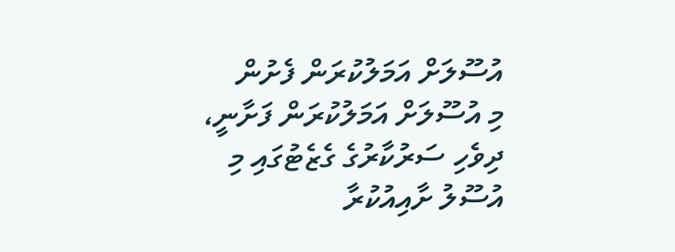އުސޫލަށް އަމަލުކުރަން ފެށުން
މި އުސޫލަށް އަމަލުކުރަން ފަށާނީ، ދިވެހި ސަރުކާރުގެ ގެޒެޓުގައި މި އުސޫލު ށާއިއުކުރާ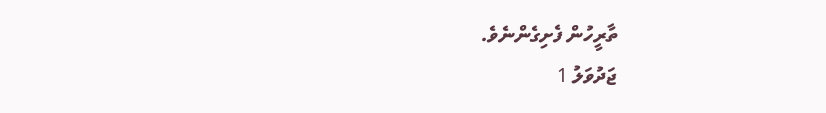ތާރީހުން ފެށިގެންނެވެ.
ޖަދުވަލު 1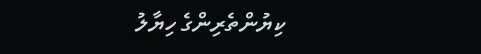ކިޔުންތެރިންގެ ހިޔާލު